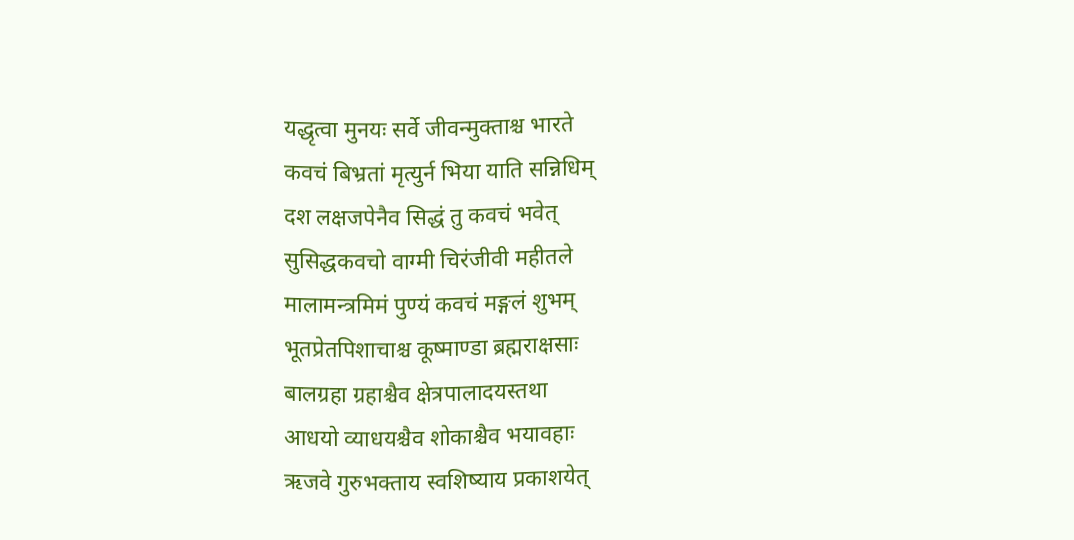यद्धृत्वा मुनयः सर्वे जीवन्मुक्ताश्च भारते
कवचं बिभ्रतां मृत्युर्न भिया याति सन्निधिम्
दश लक्षजपेनैव सिद्धं तु कवचं भवेत्
सुसिद्धकवचो वाग्मी चिरंजीवी महीतले
मालामन्त्रमिमं पुण्यं कवचं मङ्गलं शुभम्
भूतप्रेतपिशाचाश्च कूष्माण्डा ब्रह्मराक्षसाः
बालग्रहा ग्रहाश्चैव क्षेत्रपालादयस्तथा
आधयो व्याधयश्चैव शोकाश्चैव भयावहाः
ऋजवे गुरुभक्ताय स्वशिष्याय प्रकाशयेत्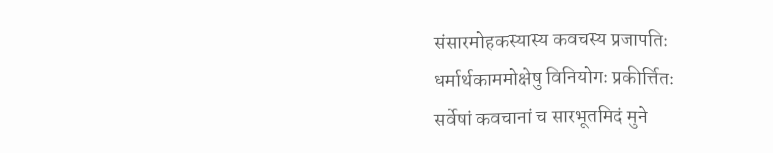संसारमोहकस्यास्य कवचस्य प्रजापतिः धर्मार्थकाममोक्षेषु विनियोगः प्रकीर्त्तितः
सर्वेषां कवचानां च सारभूतमिदं मुने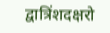द्वात्रिंशदक्षरो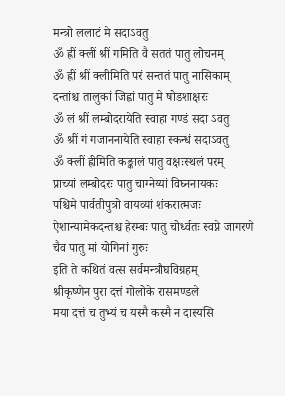मन्त्रो ललाटं मे सदाऽवतु
ॐ ह्रीं क्लीं श्रीं गमिति वै सततं पातु लोचनम्
ॐ ह्रीं श्रीं क्लीमिति परं सन्ततं पातु नासिकाम् दन्तांश्च तालुकां जिह्वां पातु मे षोडशाक्षरः
ॐ लं श्रीं लम्बोदरायेति स्वाहा गण्डं सदा ऽवतु
ॐ श्रीं गं गजाननायेति स्वाहा स्कन्धं सदाऽवतु
ॐ क्लीं ह्रीमिति कङ्कालं पातु वक्षःस्थलं परम्
प्राच्यां लम्बोदरः पातु चाग्नेय्यां विघ्ननायकः
पश्चिमे पार्वतीपुत्रो वायव्यां शंकरात्मजः
ऐशान्यामेकदन्तश्च हेरम्बः पातु चोर्ध्वतः स्वप्ने जागरणे चैव पातु मां योगिनां गुरुः
इति ते कथितं वत्स सर्वमन्त्रौघविग्रहम्
श्रीकृष्णेन पुरा दत्तं गोलोके रासमण्डले
मया दत्तं च तुभ्यं च यस्मै कस्मै न दास्यसि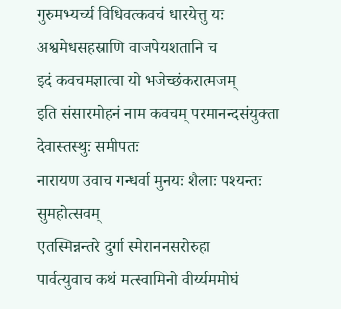गुरुमभ्यर्च्य विधिवत्कवचं धारयेत्तु यः
अश्वमेधसहस्राणि वाजपेयशतानि च
इदं कवचमज्ञात्वा यो भजेच्छंकरात्मजम्
इति संसारमोहनं नाम कवचम् परमानन्दसंयुक्ता देवास्तस्थुः समीपतः
नारायण उवाच गन्धर्वा मुनयः शैलाः पश्यन्तः सुमहोत्सवम्
एतस्मिन्नन्तरे दुर्गा स्मेराननसरोरुहा
पार्वत्युवाच कथं मत्स्वामिनो वीर्य्यममोघं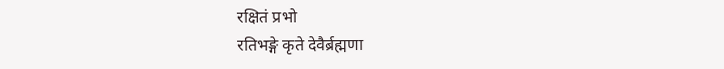रक्षितं प्रभो
रतिभङ्गे कृते देवैर्ब्रह्मणा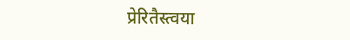प्रेरितैस्त्वया